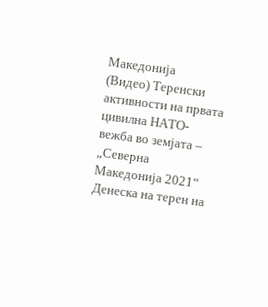Македонија
(Видео) Теренски активности на првата цивилна НАТО-вежба во земјата – „Северна Македонија 2021“
Денеска на терен на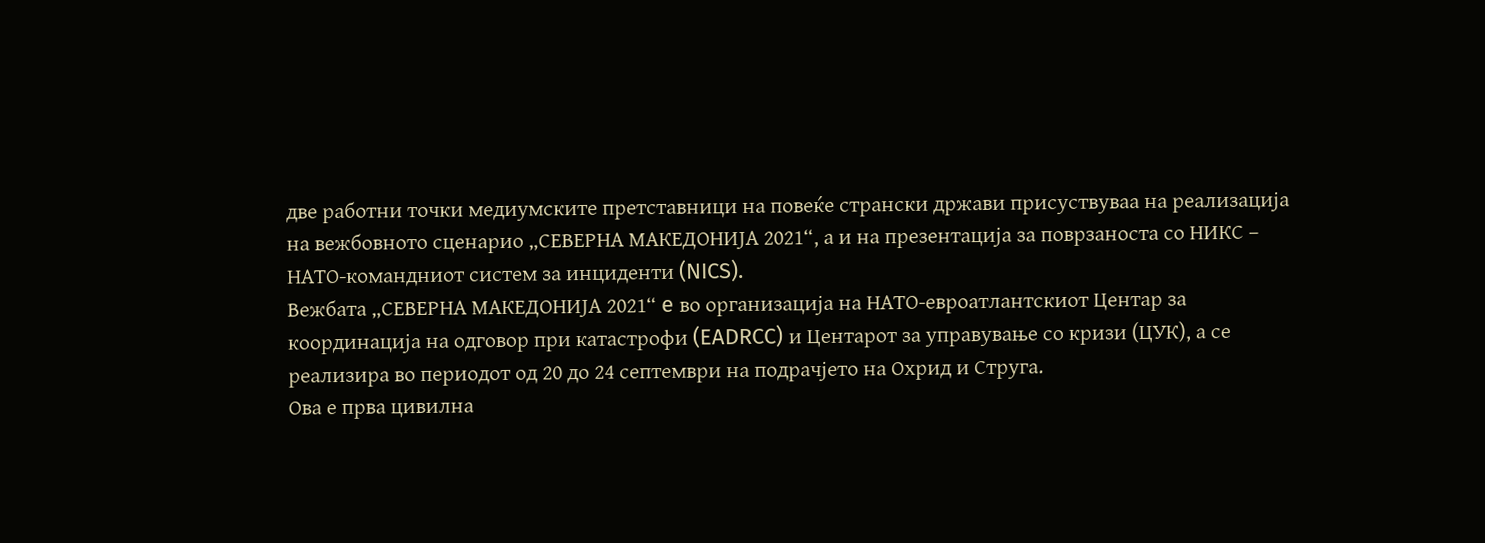две работни точки медиумските претставници на повеќе странски држави присуствуваа на реализација на вежбовното сценарио „СЕВЕРНА МАКЕДОНИЈА 2021“, а и на презентација за поврзаноста со НИКС – НАТО-командниот систем за инциденти (NICS).
Вежбата „СЕВЕРНА МАКЕДОНИЈА 2021“ e во организација на НАТО-евроатлантскиот Центар за координација на одговор при катастрофи (EADRCC) и Центарот за управување со кризи (ЦУК), а се реализира во периодот од 20 до 24 септември на подрачјето на Охрид и Струга.
Ова е прва цивилна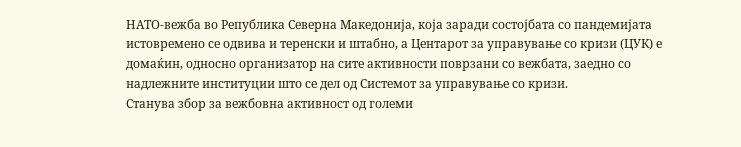НАТО-вежба во Република Северна Македонија, која заради состојбата со пандемијата истовремено се одвива и теренски и штабно, а Центарот за управување со кризи (ЦУК) е домаќин, односно организатор на сите активности поврзани со вежбата, заедно со надлежните институции што се дел од Системот за управување со кризи.
Станува збор за вежбовна активност од големи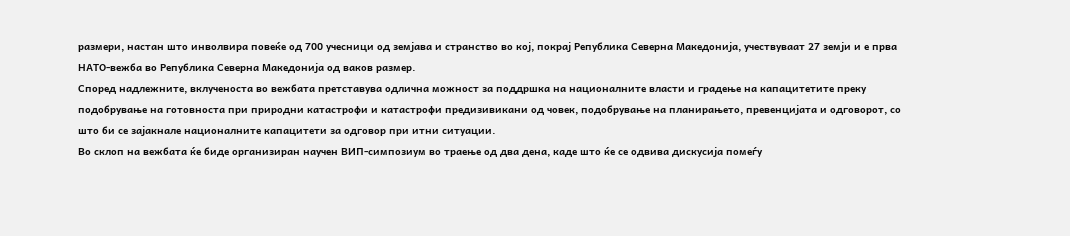размери, настан што инволвира повеќе од 700 учесници од земјава и странство во кој, покрај Република Северна Македонија, учествуваат 27 земји и е прва НАТО-вежба во Република Северна Македонија од ваков размер.
Според надлежните, вклученоста во вежбата претставува одлична можност за поддршка на националните власти и градење на капацитетите преку подобрување на готовноста при природни катастрофи и катастрофи предизивикани од човек, подобрување на планирањето, превенцијата и одговорот, со што би се зајакнале националните капацитети за одговор при итни ситуации.
Во склоп на вежбата ќе биде организиран научен ВИП-симпозиум во траење од два дена, каде што ќе се одвива дискусија помеѓу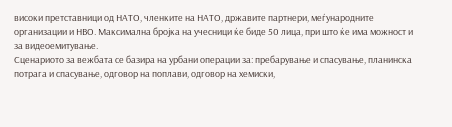високи претставници од НАТО, членките на НАТО, државите партнери, меѓународните организации и НВО. Максимална бројка на учесници ќе биде 50 лица, при што ќе има можност и за видеоемитување.
Сценариото за вежбата се базира на урбани операции за: пребарување и спасување, планинска потрага и спасување, одговор на поплави, одговор на хемиски,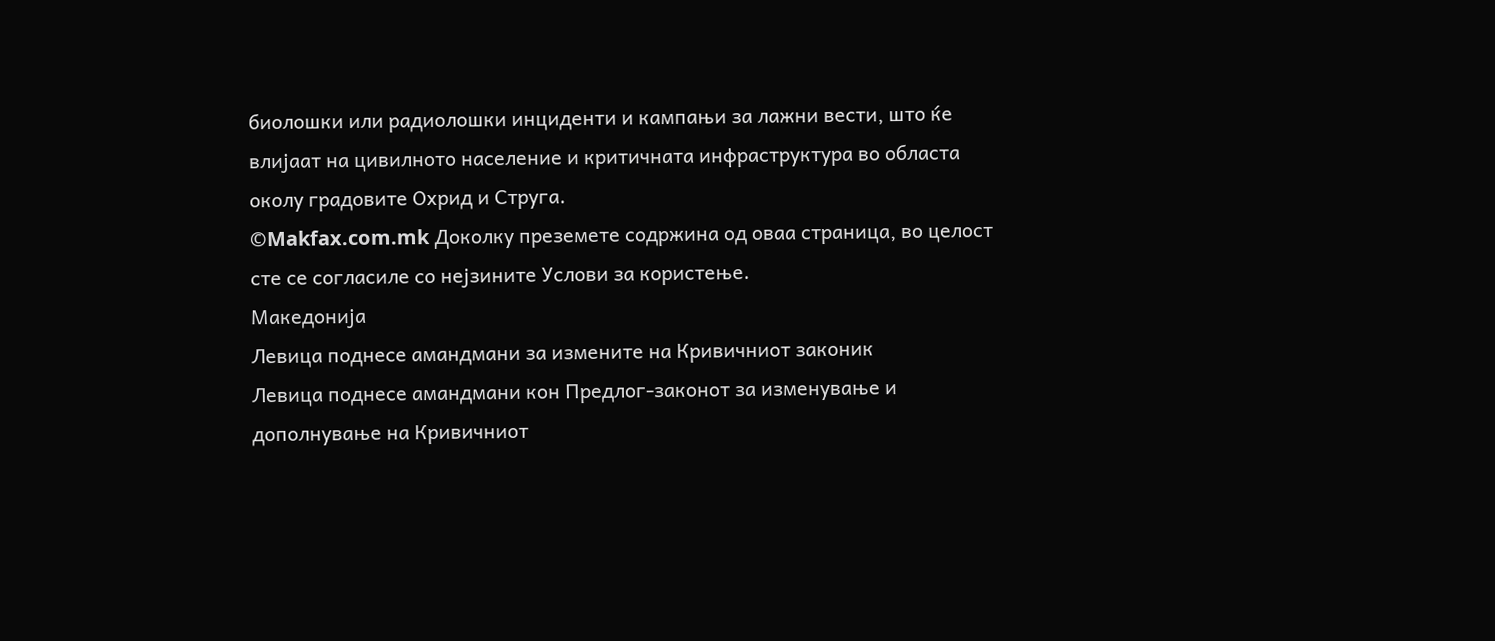биолошки или радиолошки инциденти и кампањи за лажни вести, што ќе влијаат на цивилното население и критичната инфраструктура во областа околу градовите Охрид и Струга.
©Makfax.com.mk Доколку преземете содржина од оваа страница, во целост сте се согласиле со нејзините Услови за користење.
Македонија
Левица поднесе амандмани за измените на Кривичниот законик
Левица поднесе амандмани кон Предлог-законот за изменување и дополнување на Кривичниот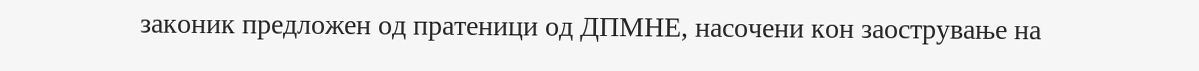законик предложен од пратеници од ДПМНЕ, насочени кон заострување на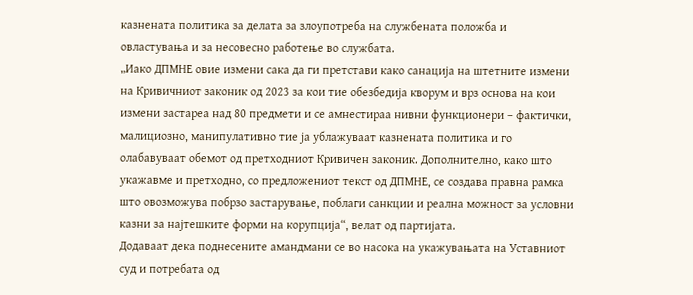казнената политика за делата за злоупотреба на службената положба и овластувања и за несовесно работење во службата.
„Иако ДПМНЕ овие измени сака да ги претстави како санација на штетните измени на Кривичниот законик од 2023 за кои тие обезбедија кворум и врз основа на кои измени застареа над 80 предмети и се амнестираа нивни функционери – фактички, малициозно, манипулативно тие ја ублажуваат казнената политика и го олабавуваат обемот од претходниот Кривичен законик. Дополнително, како што укажавме и претходно, со предложениот текст од ДПМНЕ, се создава правна рамка што овозможува побрзо застарување, поблаги санкции и реална можност за условни казни за најтешките форми на корупција“, велат од партијата.
Додаваат дека поднесените амандмани се во насока на укажувањата на Уставниот суд и потребата од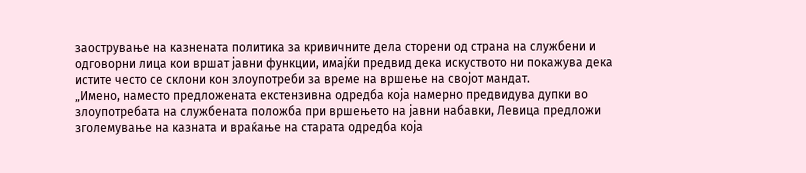заострување на казнената политика за кривичните дела сторени од страна на службени и одговорни лица кои вршат јавни функции, имајќи предвид дека искуството ни покажува дека истите често се склони кон злоупотреби за време на вршење на својот мандат.
„Имено, наместо предложената екстензивна одредба која намерно предвидува дупки во злоупотребата на службената положба при вршењето на јавни набавки, Левица предложи зголемување на казната и враќање на старата одредба која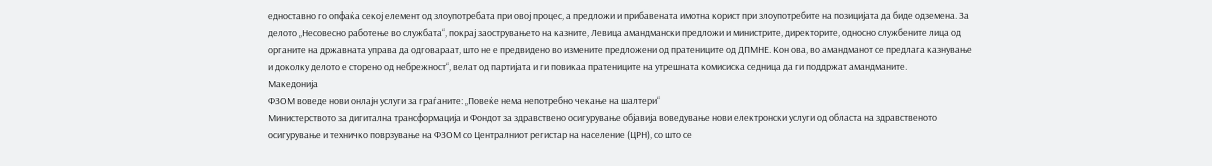едноставно го опфаќа секој елемент од злоупотребата при овој процес, а предложи и прибавената имотна корист при злоупотребите на позицијата да биде одземена. За делото „Несовесно работење во службата“, покрај заострувањето на казните, Левица амандмански предложи и министрите, директорите, односно службените лица од органите на државната управа да одговараат, што не е предвидено во измените предложени од пратениците од ДПМНЕ. Кон ова, во амандманот се предлага казнување и доколку делото е сторено од небрежност“, велат од партијата и ги повикаа пратениците на утрешната комисиска седница да ги поддржат амандманите.
Македонија
ФЗОМ воведе нови онлајн услуги за граѓаните: „Повеќе нема непотребно чекање на шалтери“
Министерството за дигитална трансформација и Фондот за здравствено осигурување објавија воведување нови електронски услуги од областа на здравственото осигурување и техничко поврзување на ФЗОМ со Централниот регистар на население (ЦРН), со што се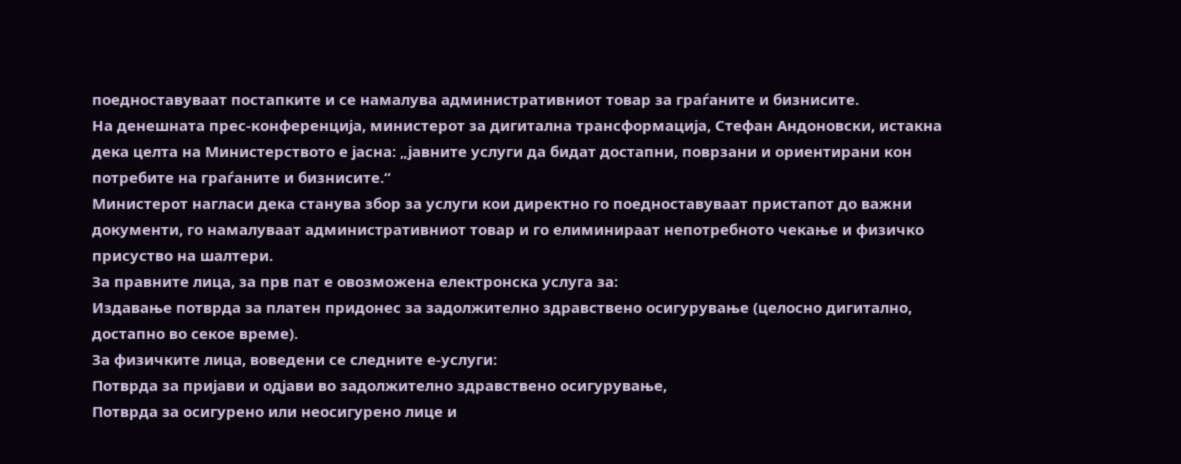поедноставуваат постапките и се намалува административниот товар за граѓаните и бизнисите.
На денешната прес-конференција, министерот за дигитална трансформација, Стефан Андоновски, истакна дека целта на Министерството е јасна: „јавните услуги да бидат достапни, поврзани и ориентирани кон потребите на граѓаните и бизнисите.“
Министерот нагласи дека станува збор за услуги кои директно го поедноставуваат пристапот до важни документи, го намалуваат административниот товар и го елиминираат непотребното чекање и физичко присуство на шалтери.
За правните лица, за прв пат е овозможена електронска услуга за:
Издавање потврда за платен придонес за задолжително здравствено осигурување (целосно дигитално, достапно во секое време).
За физичките лица, воведени се следните е-услуги:
Потврда за пријави и одјави во задолжително здравствено осигурување,
Потврда за осигурено или неосигурено лице и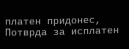платен придонес,
Потврда за исплатен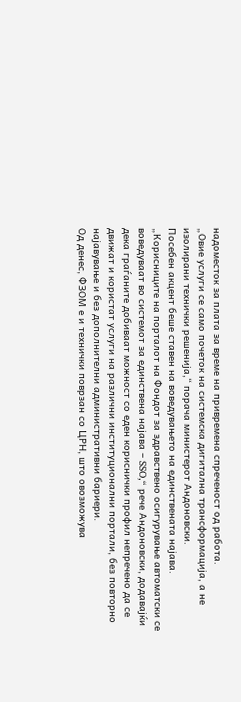надоместок за плата за време на привремена спреченост од работа.
„Овие услуги се само почеток на системска дигитална трансформација, а не изолирани технички решенија,“ порача министерот Андоновски.
Посебен акцент беше ставен на воведувањето на единствената најава.
„Корисниците на порталот на Фондот за здравствено осигурување автоматски се воведуваат во системот за единствена најава – SSO,“ рече Андоновски, додавајќи дека граѓаните добиваат можност со еден кориснички профил непречено да се движат и користат услуги на различни институционални портали, без повторно најавување и без дополнителни административни бариери.
Од денес, ФЗОМ е и технички поврзан со ЦРН, што овозможува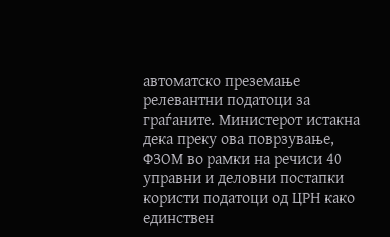автоматско преземање релевантни податоци за граѓаните. Министерот истакна дека преку ова поврзување, ФЗОМ во рамки на речиси 40 управни и деловни постапки користи податоци од ЦРН како единствен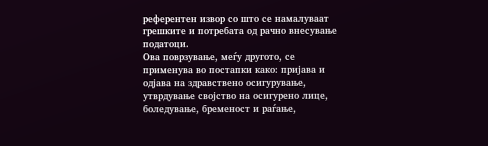референтен извор со што се намалуваат грешките и потребата од рачно внесување податоци.
Ова поврзување, меѓу другото, се применува во постапки како: пријава и одјава на здравствено осигурување, утврдување својство на осигурено лице, боледување, бременост и раѓање,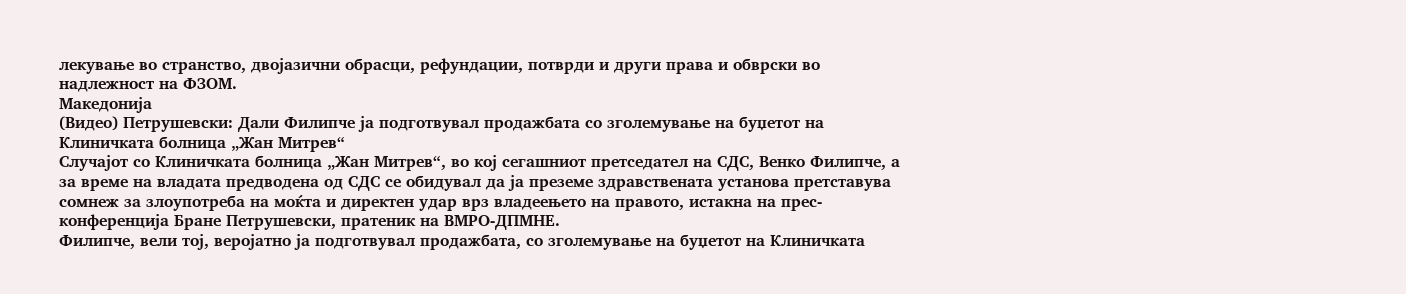лекување во странство, двојазични обрасци, рефундации, потврди и други права и обврски во надлежност на ФЗОМ.
Македонија
(Видео) Петрушевски: Дали Филипче ја подготвувал продажбата со зголемување на буџетот на Клиничката болница „Жан Митрев“
Случајот со Клиничката болница „Жан Митрев“, во кој сегашниот претседател на СДС, Венко Филипче, а за време на владата предводена од СДС се обидувал да ја преземе здравствената установа претставува сомнеж за злоупотреба на моќта и директен удар врз владеењето на правото, истакна на прес-конференција Бране Петрушевски, пратеник на ВМРО-ДПМНЕ.
Филипче, вели тој, веројатно ја подготвувал продажбата, со зголемување на буџетот на Клиничката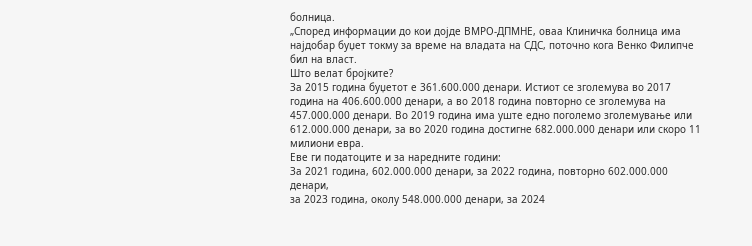болница.
„Според информации до кои дојде ВМРО-ДПМНЕ, оваа Клиничка болница има најдобар буџет токму за време на владата на СДС, поточно кога Венко Филипче бил на власт.
Што велат бројките?
За 2015 година буџетот е 361.600.000 денари. Истиот се зголемува во 2017 година на 406.600.000 денари, а во 2018 година повторно се зголемува на 457.000.000 денари. Во 2019 година има уште едно поголемо зголемување или 612.000.000 денари, за во 2020 година достигне 682.000.000 денари или скоро 11 милиони евра.
Еве ги податоците и за наредните години:
За 2021 година, 602.000.000 денари, за 2022 година, повторно 602.000.000 денари,
за 2023 година, околу 548.000.000 денари, за 2024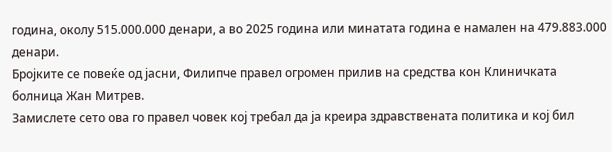година, околу 515.000.000 денари, а во 2025 година или минатата година е намален на 479.883.000 денари.
Бројките се повеќе од јасни, Филипче правел огромен прилив на средства кон Клиничката болница Жан Митрев.
Замислете сето ова го правел човек кој требал да ја креира здравствената политика и кој бил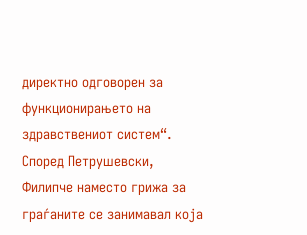директно одговорен за функционирањето на здравствениот систем“.
Според Петрушевски, Филипче наместо грижа за граѓаните се занимавал која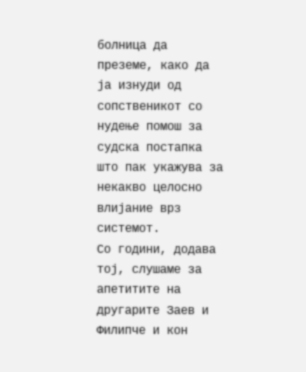болница да преземе, како да ја изнуди од сопственикот со нудење помош за судска постапка што пак укажува за некакво целосно влијание врз системот.
Со години, додава тој, слушаме за апетитите на другарите Заев и Филипче и кон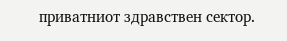приватниот здравствен сектор.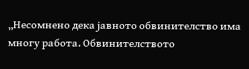„Несомнено дека јавното обвинителство има многу работа. Обвинителството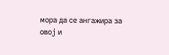мора да се ангажира за овој и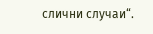слични случаи“.